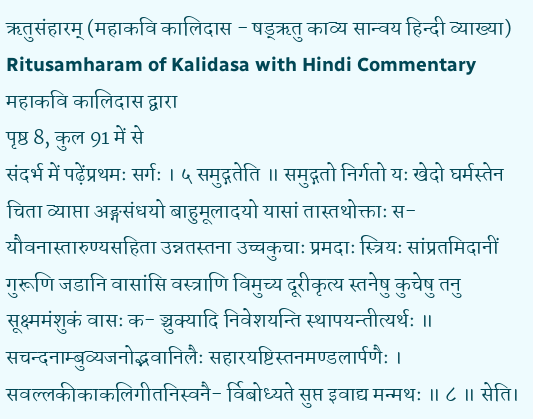ऋतुसंहारम् (महाकवि कालिदास - षड्ऋतु काव्य सान्वय हिन्दी व्याख्या)
Ritusamharam of Kalidasa with Hindi Commentary
महाकवि कालिदास द्वारा
पृष्ठ 8, कुल 91 में से
संदर्भ में पढ़ेंप्रथमः सर्गः । ५ समुद्गतेति ॥ समुद्गतो निर्गतो यः खेदो घर्मस्तेन चिता व्याप्ता अङ्गसंधयो बाहुमूलादयो यासां तास्तथोक्ताः स- यौवनास्तारुण्यसहिता उन्नतस्तना उच्चकुचाः प्रमदाः स्त्रियः सांप्रतमिदानीं गुरूणि जडानि वासांसि वस्त्राणि विमुच्य दूरीकृत्य स्तनेषु कुचेषु तनु सूक्ष्ममंशुकं वासः क- ञ्चुक्यादि निवेशयन्ति स्थापयन्तीत्यर्थः ॥ सचन्दनाम्बुव्यजनोद्भवानिलैः सहारयष्टिस्तनमण्डलार्पणैः । सवल्लकीकाकलिगीतनिस्वनै- र्विबोध्यते सुप्त इवाद्य मन्मथः ॥ ८ ॥ सेति।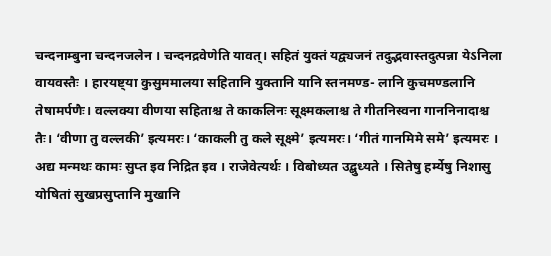चन्दनाम्बुना चन्दनजलेन । चन्दनद्रवेणेति यावत्। सहितं युक्तं यद्व्यजनं तदुद्भवास्तदुत्पन्ना येऽनिला वायवस्तैः । हारयष्ट्या कुसुममालया सहितानि युक्तानि यानि स्तनमण्ड- लानि कुचमण्डलानि तेषामर्पणैः। वल्लक्या वीणया सहिताश्च ते काकलिनः सूक्ष्मकलाश्च ते गीतनिस्वना गाननिनादाश्च तैः। ‘वीणा तु वल्लकी’ इत्यमरः। ‘काकली तु कले सूक्ष्मे’ इत्यमरः। ‘गीतं गानमिमे समे’ इत्यमरः । अद्य मन्मथः कामः सुप्त इव निद्रित इव । राजेवेत्यर्थः । विबोध्यत उद्बुध्यते । सितेषु हर्म्येषु निशासु योषितां सुखप्रसुप्तानि मुखानि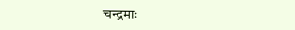चन्द्रमाः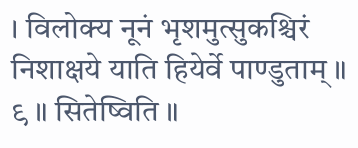। विलोक्य नूनं भृशमुत्सुकश्चिरं निशाक्षये याति हियेर्वे पाण्डुताम् ॥ ९ ॥ सितेष्विति ॥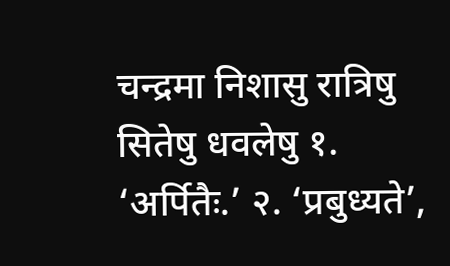चन्द्रमा निशासु रात्रिषु सितेषु धवलेषु १. ‘अर्पितैः.’ २. ‘प्रबुध्यते’,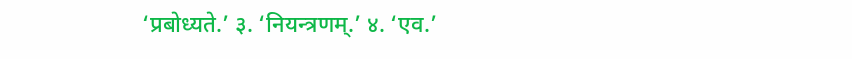‘प्रबोध्यते.’ ३. ‘नियन्त्रणम्.’ ४. ‘एव.’